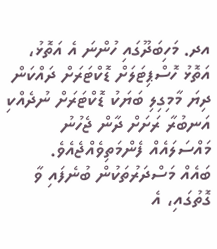އދ. މަހިބަދޫގައި ހުންނަ އެ އަތޮޅު، އަތޮޅު ހޮސްޕިޓަލަށް ޑޮކްޓަރަށް ދައްކަން ދިޔަ މާމިގިލި ބަޔަކު ޑޮކްޓަރަށް ނުދެއްކި އަނބުރާ ރަށަށް ދާން ޖެހުނު މައްސަލައެއް ފެންމަތިވެއްޖެއެވެ.
ބައެއް މަސްދަރުތަކުން ބުނެފައި ވާ ގޮތުގައި، އެ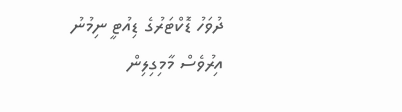ދުވަހު ޑޮކްޓަރުގެ ޑިއުޓީ ނިމުނު އިރުވެސް މާމިގިލިން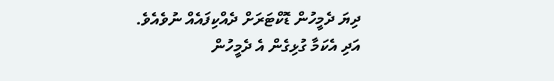ދިޔަ ދެމީހުން ޑޮކްޓަރަށް ދެއްކިފައެއް ނުވެއެވެ.
އަދި އެކަމާ ގުޅިގެން އެ ދެމީހުން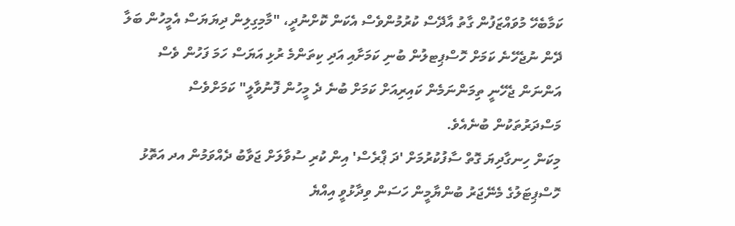ކަމާބެހޭ މުވައްޒަފުން ގާތު އާދޭސް ކުރުމުންވެސް އެކަން ކޮށްނުދީ، "މާމިގިލިން ދިޔަޔަސް އެމީހުން ބަލާ ދޭން ނުޖެހޭނެ ކަމަށް ހޮސްޕިޓލުން ބުނި ކަމަށާއި އަދި ކިތަންމެ ރުޅި އަޔަސް ހަމަ ފަހުން ވެސް އަންނަން ޖެހޭނީ ތިމަންނަމެން ކައިރިއަށް ކަމަށް ބުނެ ދެ މީހުން ފޮނުވާލީ" ކަމަށްވެސް މަސްދަރުތަކުން ބުނެއެވެ.
މިކަން ހިނގާދިޔަ ގޮތް ސާފުކުރުމަށް 'ދަ ޕްރެސް' އިން ކުރި ސުވާލަށް ޖަވާބު ދެއްވަމުން އދ އަތޮޅު ހޮސްޕިޓަލުގެ މެނޭޖަރު ބުންޔާމީން ހަސަން ވިދާޅުވީ އިއްޔެ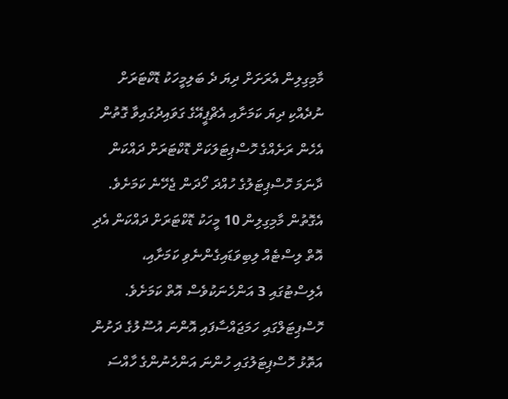މާމިގިލިން އެރަށަށް ދިޔަ ދެ ބަލިމީހަކު ޑޮކްޓަރަށް ނުދެއްކި ދިޔަ ކަމަށާއި އެޗްޕީއޭގެ ގަވައިދުގައިވާ ގޮތުން އެހެން ރަށެއްގެ ހޮސްޕިޓަލަކަށް ޑޮކްޓަރަށް ދައްކަން ދާނަމަ ހޮސްޕިޓަލުގެ ހުއްދަ ހޯދަން ޖެހޭނެ ކަމަށެވެ.
އެގޮތުން މާމިގިލިން 10 މީހަކު ޑޮކްޓަރަށް ދައްކަން އެދި އޮތް ލިސްޓެއް ލިބިވަޑައިގެންނެވި ކަމަށާއި، އެލިސްޓުގައި 3 އަންހެނަކުވެސް އޮތް ކަމަށެވެ. ހޮސްޕިޓަލްގައި ހަމަޖައްސާފައި އޮންނަ އުސޫލުގެ ދަށުން އަތޮޅު ހޮސްޕިޓަލުގައި ހުންނަ އަންހެނުންގެ ހާއްސަ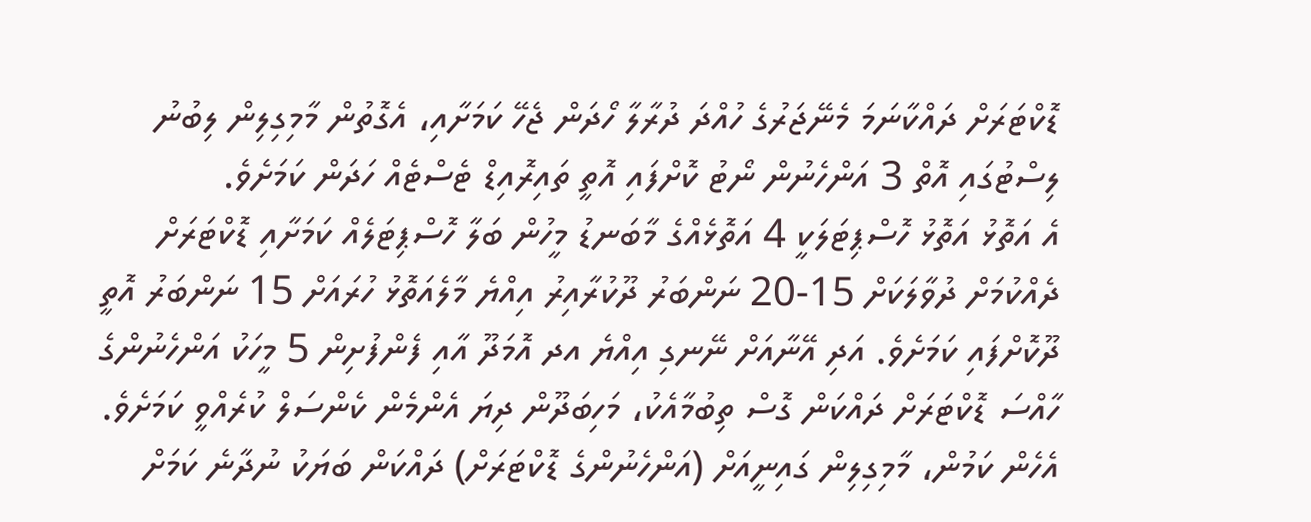ޑޮކްޓަރަށް ދައްކާނަމަ މެނޭޖަރުގެ ހުއްދަ ދުރާލާ ހޯދަން ޖެހޭ ކަމަށާއި، އެގޮތުން މާމިގިލިން ލިބުނު ލިސްޓުގައި އޮތް 3 އަންހެނުން ނޯޓު ކޮށްފައި އޮތީ ތައިރޮއިޑް ޓެސްޓެއް ހަދަން ކަމަށެވެ.
އެ އަތޮޅު އަތޮޅު ހޮސްޕިޓަލަކީ 4 އަތޮޅެއްގެ މާބަނޑު މީހުން ބަލާ ހޮސްޕިޓަލެއް ކަމަށާއި ޑޮކްޓަރަށް ދެއްކުމަށް ދުވާލަކަށް 15-20 ނަންބަރު ދޫކުރާއިރު އިއްޔެ މާލެއަތޮޅު ހުރައަށް 15 ނަންބަރު އޮތީ ދޫކޮށްފައި ކަމަށެވެ. އަދި އޭނާއަށް ނޭނގި އިއްޔެ އދ އޮމަދޫ އާއި ފެންފުށިން 5 މީހަކު އަންހެނުންގެ ހާއްސަ ޑޮކްޓަރަށް ދައްކަން ގޮސް ތިބުމާއެކު، މަހިބަދޫން ދިޔަ އެންމެން ކެންސަލް ކުރެއްވީ ކަމަށެވެ.
އެހެން ކަމުން، މާމިގިލިން ގައިނީއަށް (އަންހެނުންގެ ޑޮކްޓަރަށް) ދައްކަން ބަޔަކު ނުދާނެ ކަމަށް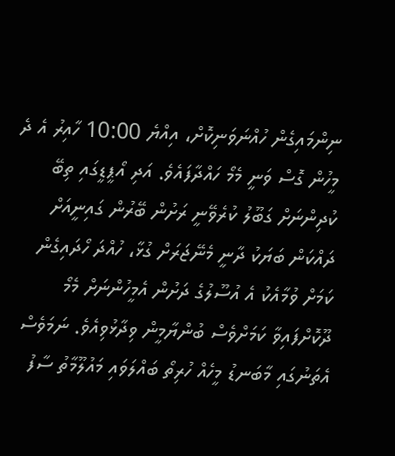ނިންމައިގެން ހުއްނަވަނިކޮށް، އިއްޔެ 10:00 ހާއިރު އެ ދެ މީހުން ގޮސް ވަނީ މެމޯ ހައްދާފައެވެ. އަދި އޯޕީޑީގައި ތިބޭ ކުދިންނަށް ގަބޫލު ކުރެވޭނީ ރަށުން ބޭރުން ގައިނީއަށް ދައްކަން ބަޔަކު ދާނީ މެނޭޖަރަށް ގުޅާ، ހުއްދަ ހޯދައިގެން ކަމަށް ވުމާއެކު އެ އުސޫލުގެ ދަށުން އެމީހުންނަށް މެމޯ ދޫކޮށްފައިވާ ކަމަށްވެސް ބުންޔާމީން ވިދާޅުވިއެވެ. ނަމަވެސް އެތަނުގައި މާބަނޑު މީހެއް ހުރިތޯ ބައްލަވައި މައުލޫމާތު ސާފު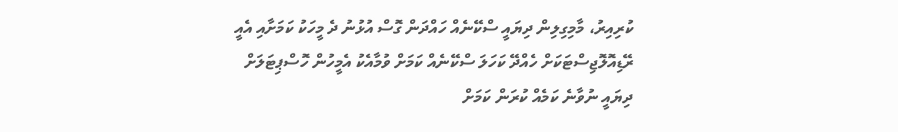ކުރިއިރު، މާމިގިލިން ދިޔައީ ސްކޭނެއް ހައްދަން ގޮސް އުޅުނު ދެ މީހަކު ކަމަށާއި އެއީ ރޭޑިއޮލޮޖިސްޓަކަށް ހެއްދޭ ކަހަލަ ސްކޭނެއް ކަމަށް ވުމާއެކު އެމީހުން ހޮސްޕިޓަލަށް ދިޔައީ ނުވާނެ ކަމެއް ކުރަން ކަމަށް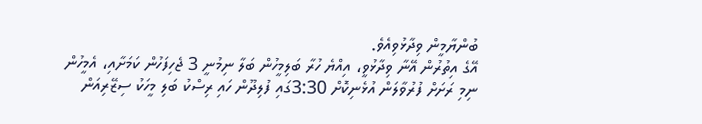ބުންޔާމީން ވިދާޅުވިއެވެ.
އޭގެ އިތުރުން އޭނާ ވިދާޅުވީ، އިއްޔެ ހުރާ ބަލިމީހުން ބަލާ ނިމުނީ 3 ޖެހިފަހުން ކަމަށާއި، އެމީހުން ނިމި ރަށަށް ފުރުވާލަން އުޅެނިކޮށް 3:30ގައި ފުލިދޫން ހައި ރިސްކު ބަލި މީހަކު ސިޒޭރިއަން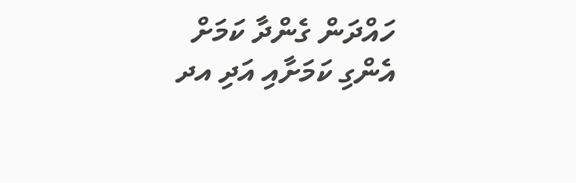ހައްދަން ގެންދާ ކަމަށް އެންގި ކަމަށާއި އަދި އދ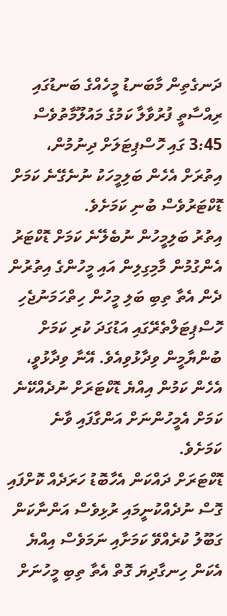ދަނގެތިން މާބަނޑު މީހެއްގެ ބަނޑުގައި ރިއްސާތީ ފުރުވާލާ ކަމުގެ މައުލޫމާތުވެސް 3:45 ގައި ހޮސްޕިޓަލަށް ދިނުމުން، އިތުރަށް އެހެން ބަލިމީހަކު ނުނެގޭނެ ކަމަށް ޑޮކްޓަރުވެސް ބުނި ކަމަށެވެ.
އިތުރު ބަލިމީހުން ނުބެލޭނެ ކަމަށް ޑޮކްޓަރު އެންގުމުން މާމިގިލިން އައި މީހުންގެ އިތުރުން ދެން އެތާ ތިބި ބަލި މީހުން ހިތްހަމަނުޖެހި ހޮސްޕިޓަލްތެރޭގައި އަޑުގަދަ ކުރި ކަމަށް ބުންޔާމީން ވިދާޅުވިއެވެ. އޭނާ ވިދާޅުވީ، އެހެން ކަމުން އިއްޔެ ޑޮކްޓަރަށް ނުދެއްކޭނެ ކަމަށް އެމީހުންނަށް އަންގާފައި ވާނެ ކަމަށެވެ.
ޑޮކްޓަރަށް ދައްކަން އެހާބޮޑު ހަރަދެއް ކޮށްފައި ގޮސް ނުދެއްކުނީމައި ރުޅިވެސް އަންނާކަން ގަބޫލު ކުރެއްވޭ ކަމަށާއި ނަމަވެސް އިއްޔެ އެކަން ހިނގާދިޔަ ގޮތް އެތާ ތިބި މީހުނަށް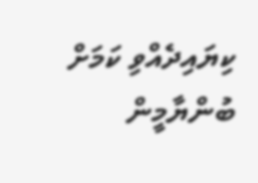ކިޔައިދެއްވި ކަމަށް ބުންޔާމީން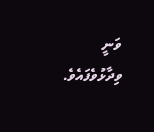ވަނީ ވިދާޅުވެފައެވެ.